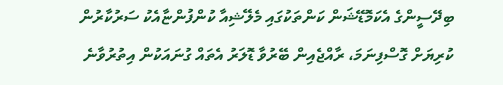ބިދޭސީންގެ އެކަމޮޑޭޝަން ކަންތަކުގައި މެލޭޝިއާ ކުންފުންޏާއެކު ސަރުކާރުން ކުރިޔަށް ގޮސްފިނަމަ، ރާއްޖެއިން ބޭރުވާ ޑޮލަރު އެތައް ގުނައަކުން އިތުރުވާނެ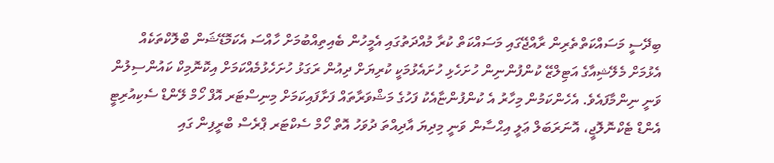ބިދޭސީ މަސައްކަތްތެރިން ރާއްޖޭގައި މަސައްކަތް ކުރާ މުއްދަތުގައި އެމީހުން ބެއިތިއްބުމަށް ހާއްސަ އެކަމޮޑޭޝަން ބްލޮކްތަކެއް އެޅުމަށް މެލޭޝިއާގެ އަޓިލްޒޭ ކުންފުންނިން ހުށަހެޅި ހުށައެޅުމަކީ ކުރިޔަށް ދިއުން ރަގަޅު ހުށަހެޅުމެއްކަމަށް އިކޮނޮމިކް ކައުންސިލުން ވަނީ ނިންމާފައެވެ. އެހެންކަމުން މިހާރު އެ ކުންފުންޏާއެކު ފަހުގެ މަޝްވަރާތައް ފަށާފައިކަމަށް މިނިސްޓަރ އޮފް ހޯމް ލޭންޑް ސެކިއުރިޓީ އެންޑް ޓެކްނޮލޮޖީ، އޮނަރަބަލް ޢަލީ އިޙްސާން ވަނީ މިދިޔަ އާދިއްތަ ދުވަހު އޮތް ހޯމް ސެކްޓަރ ޕްރެސް ބްރީފިން ގައި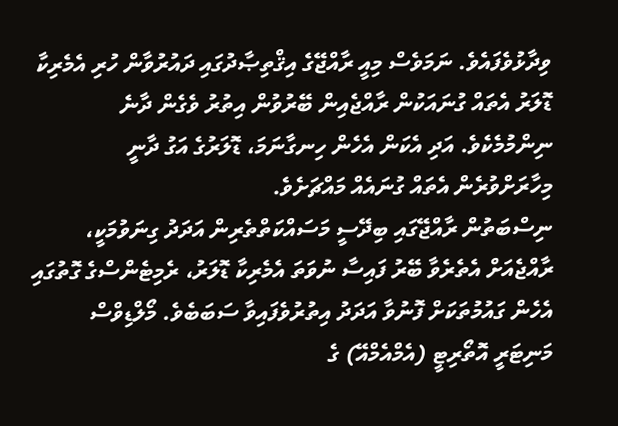ވިދާޅުވެފައެވެ. ނަމަވެސް މިއީ ރާއްޖޭގެ އިޤްތިޞާދުގައި ދައުރުވާން ހުރި އެމެރިކާ ޑޮލަރު އެތައް ގުނައަކުން ރާއްޖެއިން ބޭރުވުން އިތުރު ވެގެން ދާނެ ނިންމުމެކެވެ. އަދި އެކަން އެހެން ހިނގާނަމަ، ޑޮލަރުގެ އަގު ދާނީ މިހާރަށްވުރެން އެތައް ގުނައެއް މައްޗަށެވެ.
ނިސްބަތުން ރާއްޖޭގައި ބިދޭސީ މަސައްކަތްތެރިން އަދަދު ގިނަވުމަކީ، ރާއްޖެއަށް އެތެރެވާ ބޭރު ފައިސާ ނުވަތަ އެމެރިކާ ޑޮލަރު، ރެމިޓެންސްގެ ގޮތުގައި އެހެން ގައުމުތަކަށް ފޮނުވާ އަދަދު އިތުރުވެފައިވާ ސަބަބެވެ. މޯލްޑިވްސް މަނިޓަރީ އޮތޯރިޓީ (އެމްއެމްއޭ) ގެ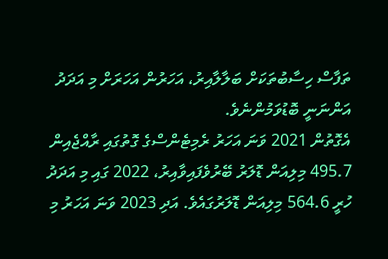ތަފާސް ހިސާބުތަކަށް ބަލާލާއިރު، އަހަރުން އަހަރަށް މި އަދަދު އަންނަނީ ބޮޑުވަމުންނެވެ.
އެގޮތުން 2021 ވަނަ އަހަރު ރެމިޓެންސްގެ ގޮތުގައި ރާއްޖެއިން 495.7 މިލިއަން ޑޮލަރު ބޭރުވެފައިވާއިރު، 2022 ގައި މި އަދަދު ހުރީ 564.6 މިލިއަން ޑޮލަރުގައެވެ. އަދި 2023 ވަނަ އަހަރު މި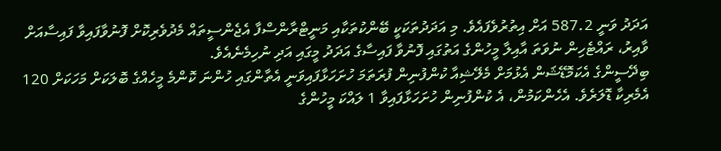އަދަދު ވަނީ 587.2 އަށް އިތުރުވެފައެވެ. މި އަދަދުތަކަކީ ބޭންކުތަކާއި މަނީޓްރާންސްފާ އެޖެންސީތައް މެދުވެރިކޮށް ފޮނުވާފައިވާ ފައިސާއަށް ވާއިރު، ރައްޓެހިން ނުވަތަ އާއިލާ މީހުންގެ އަތުގައި ފޮނުވާ ފައިސާގެ އަދަދު މީގައި އަދި ނުހިމެނެއެވެ.
ބިދޭސީންގެ އެކަމޮޑޭޝަން އެޅުމަށް މެލޭޝިއާ ކުންފުނިން ފުރަތަމަ ހުށަހަޅާފައިވަނީ އެތާންގައި ހުންނަ ކޮންމެ މީހެއްގެ ބޮލަކަށް މަހަކަށް 120 އެމެރިކާ ޑޮލަރެވެ. އެހެންކަމުން، އެ ކުންފުނިން ހުށަހަޅާފައިވާ 1 ލައްކަ މީހުންގެ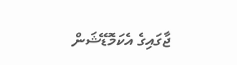ޖާގައިގެ އެކަމޮޑޭޝަން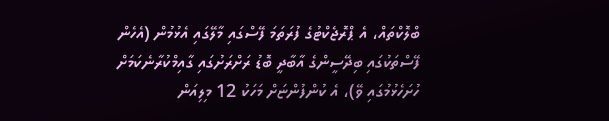ބްލޮކްތައް، އެ ޕްރޮޖެކްޓުގެ ފުރަތަމަ ފޭސްގައި މާލޭގައި އެޅުމުން (އެހެން ފޭސްތަކުގައި ބިދޭސީންގެ އާބާދީ ބޮޑު ރަށްރަށުގައި ގާއިމްކުރާނެކަމަށް ހުށަހެޅުމުގައި ވޭ)، އެ ކުންފުންޏަށް މަހަކު 12 މިލިއަން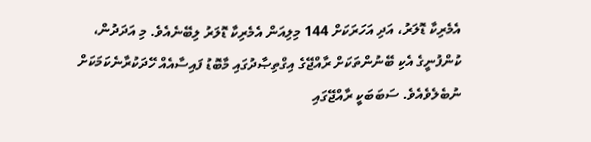އެމެރިކާ ޑޮލަރު، އަދި އަހަރަކަށް 144 މިލިއަން އެމެރިކާ ޑޮލަރު ލިބޭނެއެވެ. މި އަދަދުން، ކުންފުނީގެ އެކި ބޭނުންތަކަށް ރާއްޖޭގެ އިގްތިޞާދުގައި މާބޮޑު ފައިސާއެއް ހޭދަކުރާނެކަމަކަށް ނުބެލެވެއެވެ. ސަބަބަކީ ރާއްޖޭގައި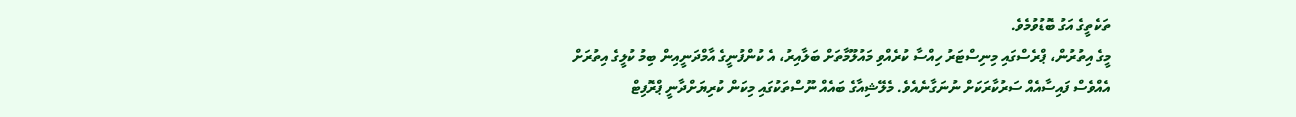ތަކެތީގެ އަގު ބޮޑުވުމެވެ.
މީގެ އިތުރުން، ޕްރެސްގައި މިނިސްޓަރު ހިއްސާ ކުރެއްވި މައުލޫމާތަށް ބަލާއިރު، އެ ކުންފުނީގެ އާމްދަނީއިން ބިމު ކުލީގެ އިތުރަށް އެއްވެސް ފައިސާއެއް ސަރުކާރަކަށް ނުނަގާނެއެވެ. މެލޭޝިއާގެ ބައެއް ނޫސްތަކުގައި މިކަން ކުރިޔަށްދާނީ ޕްރޮފިޓް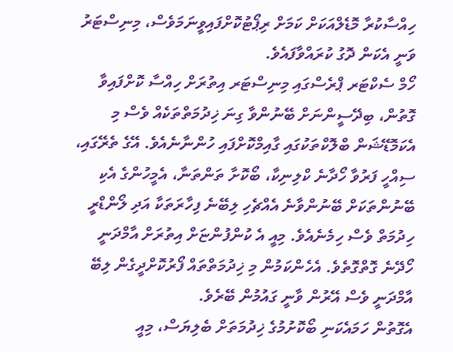ހިއްސާކުރާ މޮޑެލްއަކަށް ކަމަށް ރިޕޯޓުކޮށްފައިވީނަމަވެސް، މިނިސްޓަރު ވަނީ އެކަން ދޮގު ކުރައްވާފައެވެ.
ހޯމް ސެކްޓަރ ޕްރެސްގައި މިނިސްޓަރ އިތުރަށް ހިއްސާ ކޮށްފައިވާ ގޮތުން، ބިދޭސީންނަށް ބޭނުންވާ ގިނަ ޚިދުމަތްތަކެއް ވެސް މި އެކަމޮޑޭޝަން ބްލޮކްތަކުގައި ގާއިމްކޮށްފައި ހުންނާނެއެވެ. އޭގެ ތެރޭގައި، ސިއްހީ ފަރުވާ ހޯދާނެ ކްލިނިކާ، ބޯކޮށާ ތަންތަނާ، އެމީހުންގެ އެކި ބޭނުންތަކަށް ބޭނުންވާނެ އެއްޗެހި ލިބޭނެ ފިހާރަތަކާ އަދި ލޯންޑްރީ ހިދުމަތް ވެސް ހިމެނެއެވެ. މިއީ އެ ކުންފުންޏަށް އިތުރަށް އާމްދަނީ ހޯދޭނެ ގޮތްގޮތެވެ. އެހެންކަމުން މި ޚިދުމަތްތައް ފޯރުކޮށްދީގެން ލިބޭ އާމްދަނީ ވެސް އޭރުން ވާނީ ގައުމުން ބޭރެވެ.
އެގޮތުން ހަމައެކަނި ބޯކޮށުމުގެ ޚިދުމަތަށް ބެލިޔަސް، މިއީ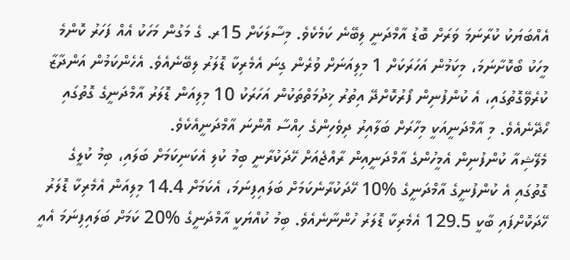އެއްބަޔަކު ކުރާނަމަ ވަރަށް ބޮޑު އާމްދަނީ ލިބޭނެ ކަމެކެވެ. މިސާލަކަށް 15ރ. ގެ މަގުން މަހަކު އެއް ފަހަރު ކޮންމެ މީހަކު ބޯކޮށާނަމަ، މިކަމުން އަހަރަކަށް 1 މިލިއަނަށް ވުރެން ގިނަ އެމެރިކާ ޑޮލަރު ލިބޭނެއެވެ. އެހެންކަމުން އަންދާޒާ ކުރެވޭގޮތުގައި، އެ ކުންފުނިން ފޯރުކޮށްދޭ އިތުރު ޚިދުމަތްތަކުން އަހަރަކު 10 މިލިއަން ޑޮލަރު އާމްދަނީގެ ގޮތުގައި ހޯދޭނެއެވެ. މި އާމްދަނީއަކީ މިހާރަށް ބަލާއިރު ދިވެހިންގެ ހިއްސާ އޮންނަ އާމްދަނީއެކެވެ.
މެލޭޝިއާ ކުންފުނިން އެމީހުންގެ އާމްދަނީއިން ރާއްޖެއަށް ހޭދަކުރާނީ ބިމު ކުލި އެކަނިކަމަށް ބަލައި، ބިމު ކުލީގެ ގޮތުގައި އެ ކުންފުނީގެ އާމްދަނީގެ %10 ހޭދަކުރާނެކަމަށް ބަލައިފިނަމަ، އެކަމަށް 14.4 މިލިއަން އެމެރިކާ ޑޮލަރު ހޭދަކޮށްފައި ބާކީ 129.5 އެމެރިކާ ޑޮލަރު ހުންނާނެއެވެ. ބިމު ކުއްޔަކީ އާމްދަނީގެ %20 ކަމަށް ބަލައިފިނަމަ އެއީ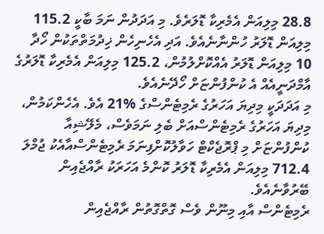28.8 މިލިއަން އެމެރިކާ ޑޮލަރެވެ. މި އަދަދުން ނަމަ ބާކީ 115.2 މިލިއަން ޑޮލަރު ހުންނާނެއެވެ. އަދި އެހެނިހެން ޚިދުމަތްތަކުން ހޯދާ 10 މިލިއަން ޑޮލަރު އެއްކޮށްލުމުން، 125.2 މިލިއަން އެމެރިކާ ޑޮލަރުގެ އާމްދަނީއެއް އެ ކުންފުންޏަށް ހޯދޭނެއެވެ.
މި އަދަދަކީ މިދިޔަ އަހަރުގެ ރެމިޓެންސްގެ %21 އެވެ. އެހެންކަމުން، މިދިޔަ އަހަރުގެ ރެމިޓެންސްއަށް ބެލި ނަމަވެސް، މެލޭޝިއާ ކުންފުންޏަށް މި ޕްރޮޖެކްޓް ހަވާލުކޮށްފިނަމަ ރެމިޓެންސްއާއެކު ޖުމްލަ 712.4 މިލިއަން އެމެރިކާ ޑޮލަރު ކޮންމެ އަހަރަކު ރާއްޖެއިން ބޭރުވާނެއެވެ.
ރެމިޓެންސް އާއި މިނޫން ވެސް ގޮތްގޮތުން ރާއްޖެއިން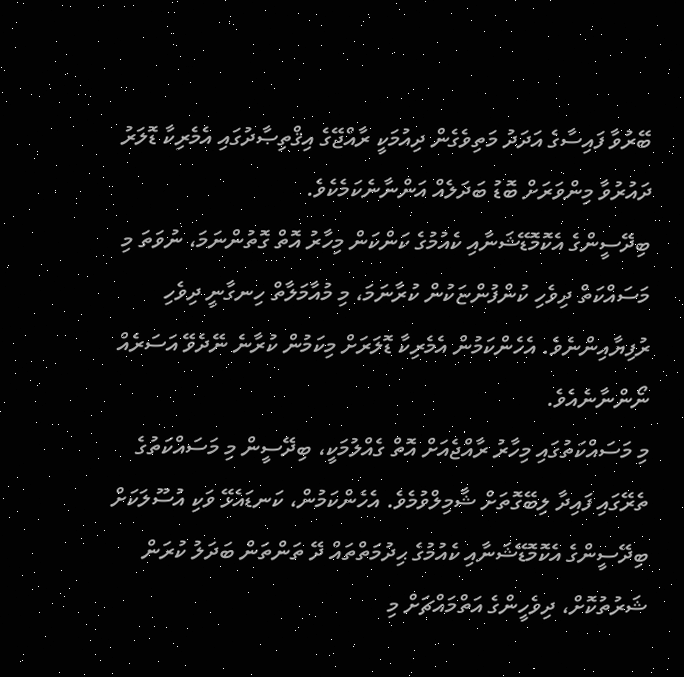ބޭރުވާ ފައިސާގެ އަދަދު މަތިވެގެން ދިއުމަކީ ރާއްޖޭގެ އިޤްތިޞާދުގައި އެމެރިކާ ޑޮލަރު ދައުރުވާ މިންވަރަށް ބޮޑު ބަދަލެއް އަންނާނެކަމެކެވެ.
ބިދޭސީންގެ އެކޮމޮޑޭޝަނާއި ކެއުމުގެ ކަންކަން މިހާރު އޮތް ގޮތުންނަމަ، ނުވަތަ މި މަސައްކަތް ދިވެހި ކުންފުންޏަކުން ކުރާނަމަ، މި މުއާމަލާތް ހިނގާނީ ދިވެހި ރުފިޔާއިންނެވެ. އެހެންކަމުން އެމެރިކާ ޑޮލަރަށް މިކަމުން ކުރާނެ ނޭދެވޭ އަސަރެއް ނޯންނާނެއެވެ.
މި މަސައްކަތުގައި މިހާރު ރާއްޖެއަށް އޮތް ގެއްލުމަކީ، ބިދޭސީން މި މަސައްކަތުގެ ތެރޭގައި ފައިދާ ލިބޭގޮތަށް ޝާމިލްވުމެވެ. އެހެންކަމުން، ކަނޑައެޅޭ ވަކި އުސޫލަކަށް ބިދޭސީންގެ އެކޮމޮޑޭޝަނާއި ކެއުމުގެ ޙިދުމަތްތައް ދޭ ތަންތަން ބަދަލު ކުރަން ޝަރުތުކޮށް، ދިވެހީންގެ އަތްމައްޗަށް މި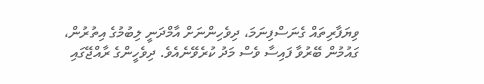ވިޔަފާރިތައް ގެނަސްފިނަމަ، ދިވެހިންނަށް އާމްދަނީ ލިބުމުގެ އިތުރުން، ގައުމުން ބޭރުވާ ފައިސާ ވެސް މަދު ކުރެވޭނެއެވެ. ދިވެހީންގެ ރާއްޖޭގައި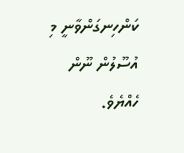ކަންހިނގަންވާނީ މި އުސޫލުން ނޫން ހެއްޔެވެ.